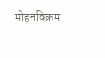मोहनविक्रम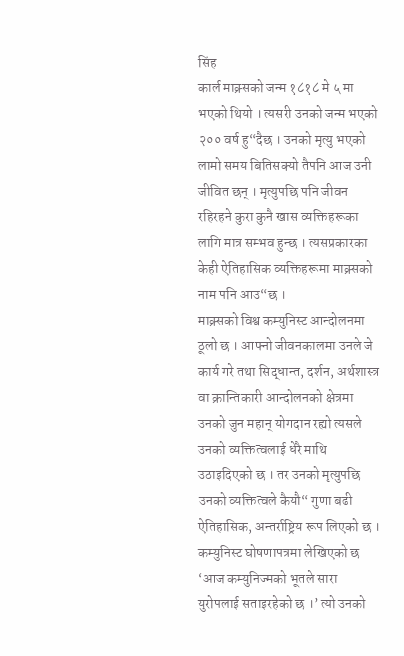सिंह
कार्ल माक्र्सको जन्म १८१८ मे ५ मा भएको थियो । त्यसरी उनको जन्म भएको २०० वर्ष हु“दैछ । उनको मृत्यु भएको लामो समय बितिसक्यो तैपनि आज उनी जीवित छन् । मृत्युपछि पनि जीवन रहिरहने कुरा कुनै खास व्यक्तिहरूका लागि मात्र सम्भव हुन्छ । त्यसप्रकारका केही ऐतिहासिक व्यक्तिहरूमा माक्र्सको नाम पनि आउ“छ ।
माक्र्सको विश्व कम्युनिस्ट आन्दोलनमा ठूलो छ । आफ्नो जीवनकालमा उनले जे कार्य गरे तथा सिद्धान्त, दर्शन, अर्थशास्त्र वा क्रान्तिकारी आन्दोलनको क्षेत्रमा उनको जुन महान् योगदान रह्यो त्यसले उनको व्यक्तित्वलाई धेरै माथि उठाइदिएको छ । तर उनको मृत्युपछि उनको व्यक्तित्वले कैयौ“ गुणा बढी ऐतिहासिक, अन्तर्राष्ट्रिय रूप लिएको छ । कम्युनिस्ट घोषणापत्रमा लेखिएको छ ‘आज कम्युनिज्मको भूतले सारा युरोपलाई सताइरहेको छ ।’ त्यो उनको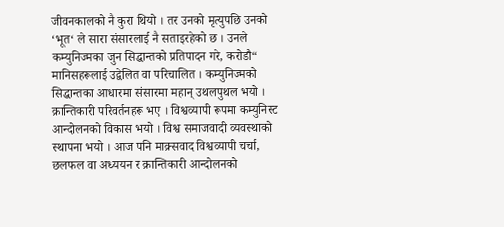जीवनकालको नै कुरा थियो । तर उनको मृत्युपछि उनको ‘भूत‘ ले सारा संसारलाई नै सताइरहेको छ । उनले कम्युनिज्मका जुन सिद्धान्तको प्रतिपादन गरे, करोडौ“ मानिसहरूलाई उद्वेलित वा परिचालित । कम्युनिज्मको सिद्धान्तका आधारमा संसारमा महान् उथलपुथल भयो । क्रान्तिकारी परिवर्तनहरू भए । विश्वव्यापी रूपमा कम्युनिस्ट आन्दोलनको विकास भयो । विश्व समाजवादी व्यवस्थाको स्थापना भयो । आज पनि माक्र्सवाद विश्वव्यापी चर्चा, छलफल वा अध्ययन र क्रान्तिकारी आन्दोलनको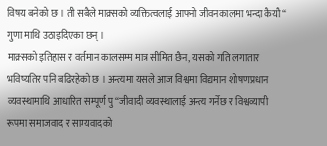विषय बनेको छ । ती सबैले माक्र्सको व्यक्तित्वलाई आफ्नो जीवनकालमा भन्दा कैयौ“ गुणा माथि उठाइदिएका छन् ।
माक्र्सको इतिहास र वर्तमान कालसम्म मात्र सीमित छैन, यसको गति लगातार भविष्यतिर पनि बढिरहेको छ । अन्त्यमा यसले आज विश्वमा विद्यमान शोषणप्रधान व्यवस्थामाथि आधारित सम्पूर्ण पु“जीवादी व्यवस्थालाई अन्त्य गर्नेछ र विश्वव्यापी रूपमा समाजवाद र साम्यवादको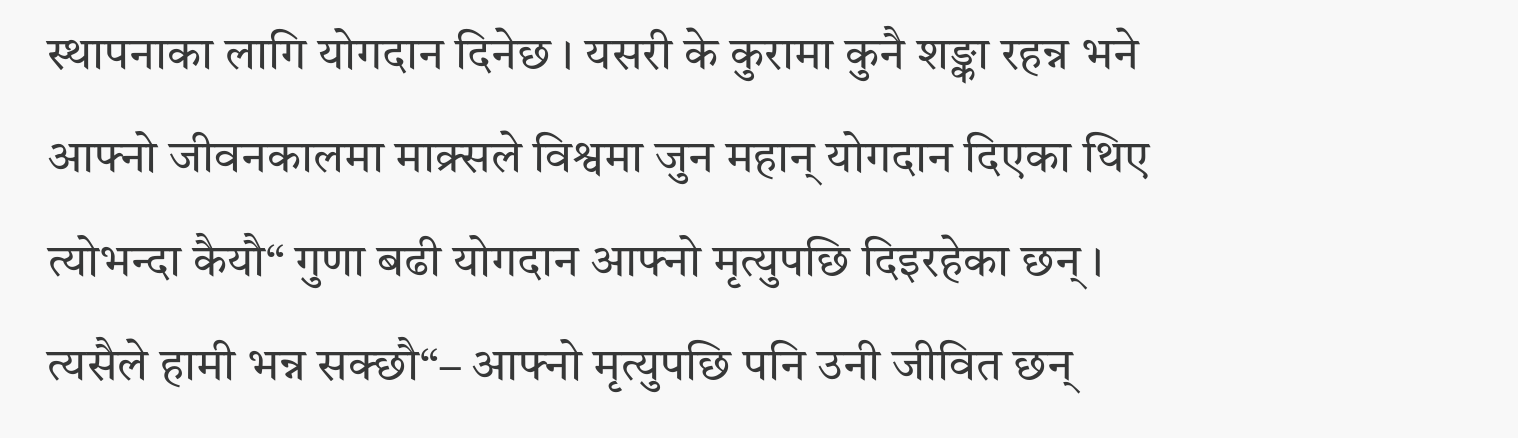स्थापनाका लागि योगदान दिनेछ । यसरी के कुरामा कुनै शङ्का रहन्न भने आफ्नो जीवनकालमा माक्र्सले विश्वमा जुन महान् योगदान दिएका थिए त्योभन्दा कैयौ“ गुणा बढी योगदान आफ्नो मृत्युपछि दिइरहेका छन् । त्यसैले हामी भन्न सक्छौ“– आफ्नो मृत्युपछि पनि उनी जीवित छन्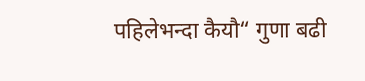पहिलेभन्दा कैयौ“ गुणा बढी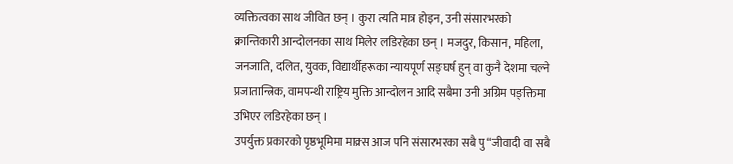व्यक्तित्वका साथ जीवित छन् । कुरा त्यति मात्र होइन, उनी संसारभरको क्रान्तिकारी आन्दोलनका साथ मिलेर लडिरहेका छन् । मजदुर, किसान, महिला, जनजाति, दलित, युवक, विद्यार्थीहरूका न्यायपूर्ण सङ्घर्ष हुन् वा कुनै देशमा चल्ने प्रजातान्त्रिक, वामपन्थी राष्ट्रिय मुक्ति आन्दोलन आदि सबैमा उनी अग्रिम पङ्क्तिमा उभिएर लडिरहेका छन् ।
उपर्युक्त प्रकारको पृष्ठभूमिमा माक्र्स आज पनि संसारभरका सबै पु“जीवादी वा सबै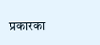प्रकारका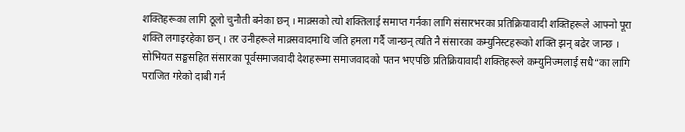शक्तिहरूका लागि ठूलो चुनौती बनेका छन् । माक्र्सको त्यो शक्तिलाई समाप्त गर्नका लागि संसारभरका प्रतिक्रियावादी शक्तिहरूले आफ्नो पूरा शक्ति लगाइरहेका छन् । तर उनीहरूले माक्र्सवादमाथि जति हमला गर्दै जान्छन् त्यति नै संसारका कम्युनिस्टहरूको शक्ति झन् बढेर जान्छ । सोभियत सङ्घसहित संसारका पूर्वसमाजवादी देशहरूमा समाजवादको पतन भएपछि प्रतिक्रियावादी शक्तिहरूले कम्युनिज्मलाई सधै“का लागि पराजित गरेको दाबी गर्न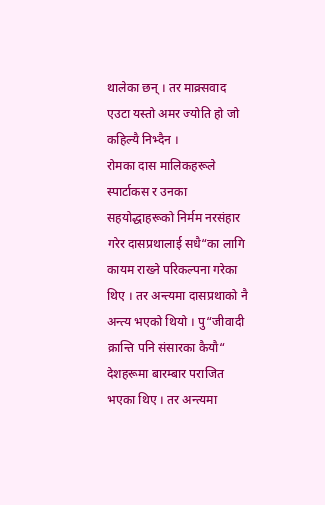थालेका छन् । तर माक्र्सवाद एउटा यस्तो अमर ज्योति हो जो कहिल्यै निभ्दैन ।
रोमका दास मालिकहरूले स्पार्टाकस र उनका सहयोद्धाहरूको निर्मम नरसंहार गरेर दासप्रथालाई सधै“का लागि कायम राख्ने परिकल्पना गरेका थिए । तर अन्त्यमा दासप्रथाको नै अन्त्य भएको थियो । पु“जीवादी क्रान्ति पनि संसारका कैयौ“ देशहरूमा बारम्बार पराजित भएका थिए । तर अन्त्यमा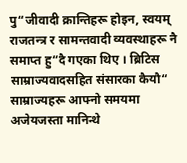पु“जीवादी क्रान्तिहरू होइन, स्वयम् राजतन्त्र र सामन्तवादी व्यवस्थाहरू नै समाप्त हु“दै गएका थिए । ब्रिटिस साम्राज्यवादसहित संसारका कैयौ“ साम्राज्यहरू आफ्नो समयमा अजेयजस्ता मानिन्थे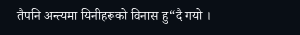तैपनि अन्त्यमा यिनीहरूको विनास हु“दै गयो ।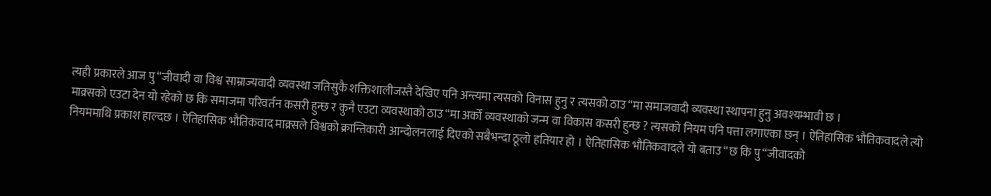त्यही प्रकारले आज पु“जीवादी वा विश्व साम्राज्यवादी व्यवस्था जतिसुकै शक्तिशालीजस्तै देखिए पनि अन्त्यमा त्यसको विनास हुनु र त्यसको ठाउ“मा समाजवादी व्यवस्था स्थापना हुनु अवश्यम्भावी छ ।
माक्र्सको एउटा देन यो रहेको छ कि समाजमा परिवर्तन कसरी हुन्छ र कुनै एउटा व्यवस्थाको ठाउ“मा अर्को व्यवस्थाको जन्म वा विकास कसरी हुन्छ ? त्यसको नियम पनि पत्ता लगाएका छन् । ऐतिहासिक भौतिकवादले त्यो नियममाथि प्रकाश हाल्दछ । ऐतिहासिक भौतिकवाद माक्र्सले विश्वको क्रान्तिकारी आन्दोलनलाई दिएको सबैभन्दा ठूलो हतियार हो । ऐतिहासिक भौतिकवादले यो बताउ“छ कि पु“जीवादको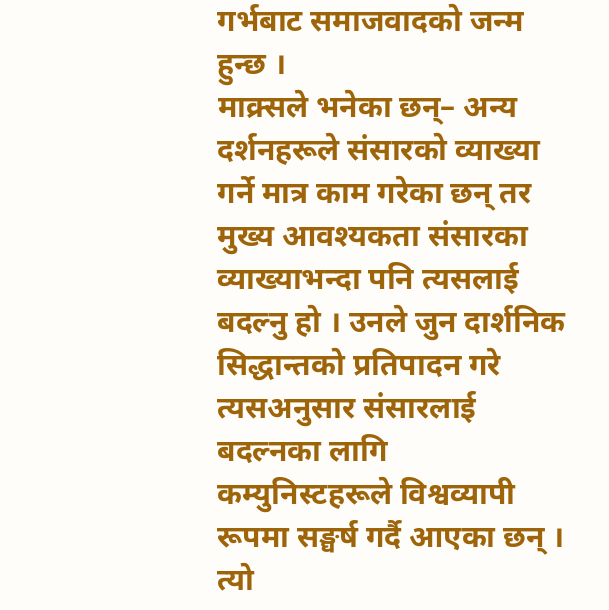गर्भबाट समाजवादको जन्म हुन्छ ।
माक्र्सले भनेका छन्– अन्य दर्शनहरूले संसारको व्याख्या गर्ने मात्र काम गरेका छन् तर मुख्य आवश्यकता संसारका व्याख्याभन्दा पनि त्यसलाई बदल्नु हो । उनले जुन दार्शनिक सिद्धान्तको प्रतिपादन गरे त्यसअनुसार संसारलाई बदल्नका लागि कम्युनिस्टहरूले विश्वव्यापी रूपमा सङ्घर्ष गर्दै आएका छन् । त्यो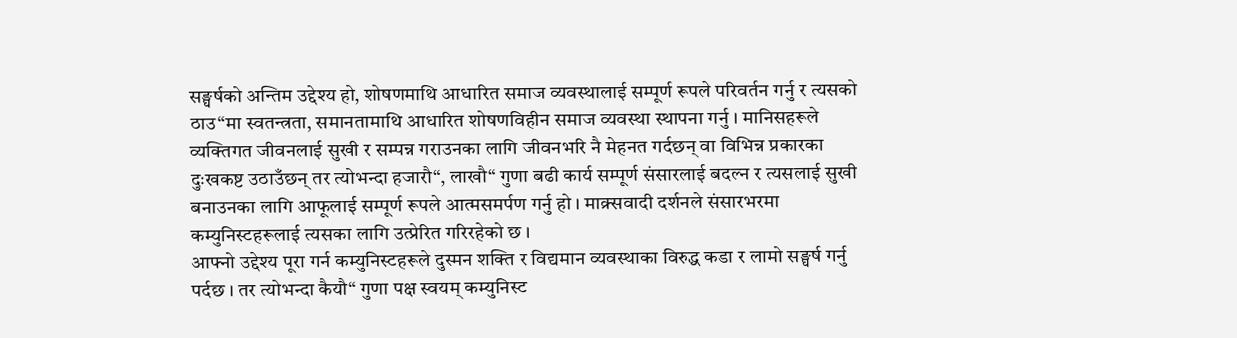सङ्घर्षको अन्तिम उद्देश्य हो, शोषणमाथि आधारित समाज व्यवस्थालाई सम्पूर्ण रूपले परिवर्तन गर्नु र त्यसको ठाउ“मा स्वतन्त्रता, समानतामाथि आधारित शोषणविहीन समाज व्यवस्था स्थापना गर्नु । मानिसहरूले व्यक्तिगत जीवनलाई सुखी र सम्पन्न गराउनका लागि जीवनभरि नै मेहनत गर्दछन् वा विभिन्न प्रकारका दुःखकष्ट उठाउँछन् तर त्योभन्दा हजारौ“, लाखौ“ गुणा बढी कार्य सम्पूर्ण संसारलाई बदल्न र त्यसलाई सुखी बनाउनका लागि आफूलाई सम्पूर्ण रूपले आत्मसमर्पण गर्नु हो । माक्र्सवादी दर्शनले संसारभरमा कम्युनिस्टहरूलाई त्यसका लागि उत्प्रेरित गरिरहेको छ ।
आफ्नो उद्देश्य पूरा गर्न कम्युनिस्टहरूले दुस्मन शक्ति र विद्यमान व्यवस्थाका विरुद्ध कडा र लामो सङ्घर्ष गर्नु पर्दछ । तर त्योभन्दा कैयौ“ गुणा पक्ष स्वयम् कम्युनिस्ट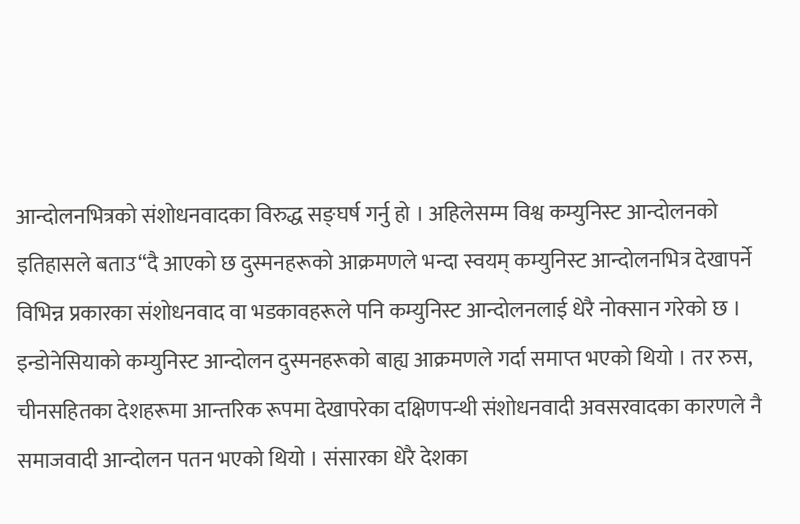आन्दोलनभित्रको संशोधनवादका विरुद्ध सङ्घर्ष गर्नु हो । अहिलेसम्म विश्व कम्युनिस्ट आन्दोलनको इतिहासले बताउ“दै आएको छ दुस्मनहरूको आक्रमणले भन्दा स्वयम् कम्युनिस्ट आन्दोलनभित्र देखापर्ने विभिन्न प्रकारका संशोधनवाद वा भडकावहरूले पनि कम्युनिस्ट आन्दोलनलाई धेरै नोक्सान गरेको छ । इन्डोनेसियाको कम्युनिस्ट आन्दोलन दुस्मनहरूको बाह्य आक्रमणले गर्दा समाप्त भएको थियो । तर रुस, चीनसहितका देशहरूमा आन्तरिक रूपमा देखापरेका दक्षिणपन्थी संशोधनवादी अवसरवादका कारणले नै समाजवादी आन्दोलन पतन भएको थियो । संसारका धेरै देशका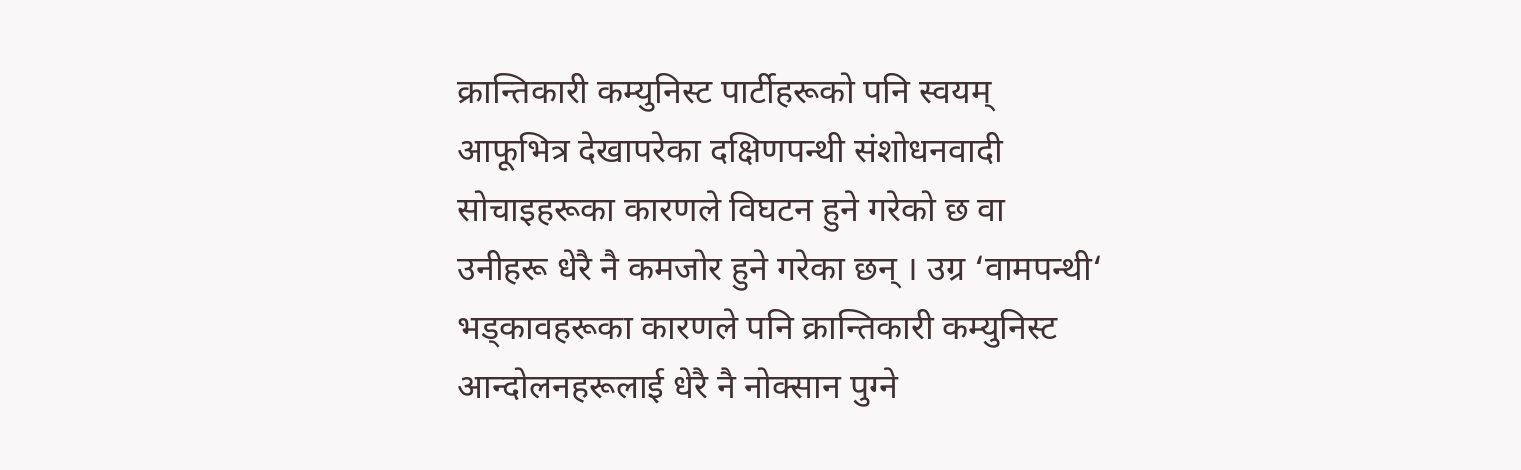क्रान्तिकारी कम्युनिस्ट पार्टीहरूको पनि स्वयम् आफूभित्र देखापरेका दक्षिणपन्थी संशोधनवादी सोचाइहरूका कारणले विघटन हुने गरेको छ वा उनीहरू धेरै नै कमजोर हुने गरेका छन् । उग्र ‘वामपन्थी‘ भड्कावहरूका कारणले पनि क्रान्तिकारी कम्युनिस्ट आन्दोलनहरूलाई धेरै नै नोक्सान पुग्ने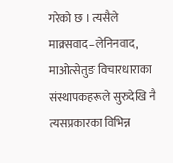गरेको छ । त्यसैले माक्र्सवाद–लेनिनवाद, माओत्सेतुङ विचारधाराका संस्थापकहरूले सुरुदेखि नै त्यसप्रकारका विभिन्न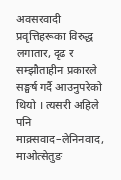अवसरवादी प्रवृत्तिहरूका विरुद्ध लगातार, दृढ र सम्झौताहीन प्रकारले सङ्घर्ष गर्दै आउनुपरेको थियो । त्यसरी अहिले पनि माक्र्सवाद–लेनिनवाद, माओत्सेतुङ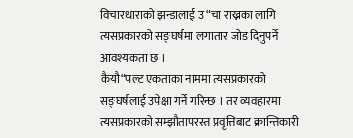विचारधाराको झन्डालाई उ“चा राख्नका लागि त्यसप्रकारको सङ्घर्षमा लगातार जोड दिनुपर्ने आवश्यकता छ ।
कैयौ“पल्ट एकताका नाममा त्यसप्रकारको सङ्घर्षलाई उपेक्षा गर्ने गरिन्छ । तर व्यवहारमा त्यसप्रकारको सम्झौतापरस्त प्रवृत्तिबाट क्रान्तिकारी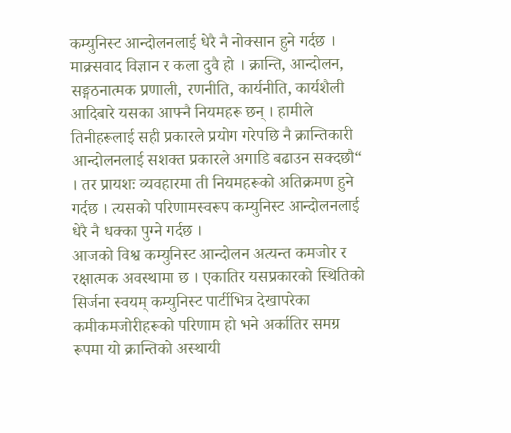कम्युनिस्ट आन्दोलनलाई धेरै नै नोक्सान हुने गर्दछ । माक्र्सवाद विज्ञान र कला दुवै हो । क्रान्ति, आन्दोलन, सङ्गठनात्मक प्रणाली, रणनीति, कार्यनीति, कार्यशैली आदिबारे यसका आफ्नै नियमहरू छन् । हामीले तिनीहरूलाई सही प्रकारले प्रयोग गरेपछि नै क्रान्तिकारी आन्दोलनलाई सशक्त प्रकारले अगाडि बढाउन सक्दछौ“ । तर प्रायशः व्यवहारमा ती नियमहरूको अतिक्रमण हुने गर्दछ । त्यसको परिणामस्वरूप कम्युनिस्ट आन्दोलनलाई धेरै नै धक्का पुग्ने गर्दछ ।
आजको विश्व कम्युनिस्ट आन्दोलन अत्यन्त कमजोर र रक्षात्मक अवस्थामा छ । एकातिर यसप्रकारको स्थितिको सिर्जना स्वयम् कम्युनिस्ट पार्टीभित्र देखापरेका कमीकमजोरीहरूको परिणाम हो भने अर्कातिर समग्र रूपमा यो क्रान्तिको अस्थायी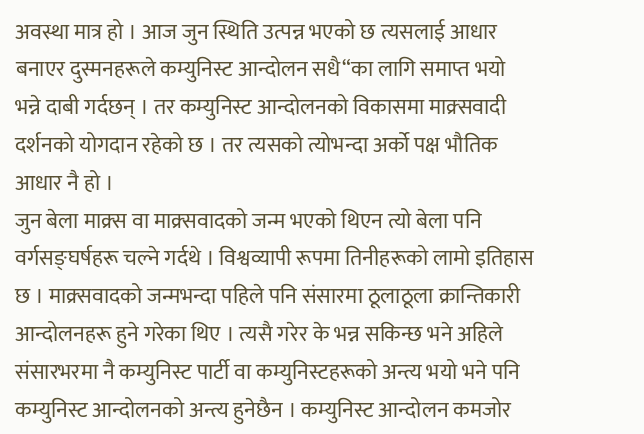अवस्था मात्र हो । आज जुन स्थिति उत्पन्न भएको छ त्यसलाई आधार बनाएर दुस्मनहरूले कम्युनिस्ट आन्दोलन सधै“का लागि समाप्त भयो भन्ने दाबी गर्दछन् । तर कम्युनिस्ट आन्दोलनको विकासमा माक्र्सवादी दर्शनको योगदान रहेको छ । तर त्यसको त्योभन्दा अर्को पक्ष भौतिक आधार नै हो ।
जुन बेला माक्र्स वा माक्र्सवादको जन्म भएको थिएन त्यो बेला पनि वर्गसङ्घर्षहरू चल्ने गर्दथे । विश्वव्यापी रूपमा तिनीहरूको लामो इतिहास छ । माक्र्सवादको जन्मभन्दा पहिले पनि संसारमा ठूलाठूला क्रान्तिकारी आन्दोलनहरू हुने गरेका थिए । त्यसै गरेर के भन्न सकिन्छ भने अहिले संसारभरमा नै कम्युनिस्ट पार्टी वा कम्युनिस्टहरूको अन्त्य भयो भने पनि कम्युनिस्ट आन्दोलनको अन्त्य हुनेछैन । कम्युनिस्ट आन्दोलन कमजोर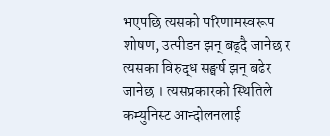भएपछि त्यसको परिणामस्वरूप शोषण, उत्पीडन झन् बढ्दै जानेछ र त्यसका विरुद्ध सङ्घर्ष झन् बढेर जानेछ । त्यसप्रकारको स्थितिले कम्युनिस्ट आन्दोलनलाई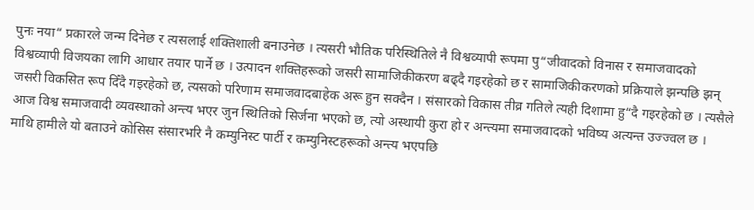पुनः नया“ प्रकारले जन्म दिनेछ र त्यसलाई शक्तिशाली बनाउनेछ । त्यसरी भौतिक परिस्थितिले नै विश्वव्यापी रूपमा पु“जीवादको विनास र समाजवादको विश्वव्यापी विजयका लागि आधार तयार पार्ने छ । उत्पादन शक्तिहरूको जसरी सामाजिकीकरण बढ्दै गइरहेको छ र सामाजिकीकरणको प्रक्रियाले झन्पछि झन् जसरी विकसित रूप दिँदै गइरहेको छ, त्यसको परिणाम समाजवादबाहेक अरू हुन सक्दैन । संसारको विकास तीव्र गतिले त्यही दिशामा हु“दै गइरहेको छ । त्यसैले आज विश्व समाजवादी व्यवस्थाको अन्त्य भएर जुन स्थितिको सिर्जना भएको छ, त्यो अस्थायी कुरा हो र अन्त्यमा समाजवादको भविष्य अत्यन्त उज्ज्वल छ ।
माथि हामीले यो बताउने कोसिस संसारभरि नै कम्युनिस्ट पार्टी र कम्युनिस्टहरूको अन्त्य भएपछि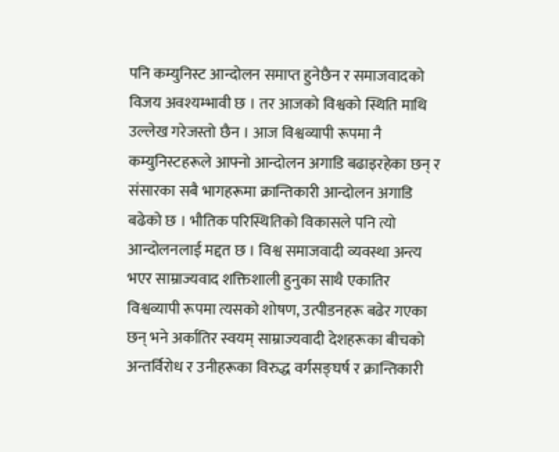पनि कम्युनिस्ट आन्दोलन समाप्त हुनेछैन र समाजवादको विजय अवश्यम्भावी छ । तर आजको विश्वको स्थिति माथि उल्लेख गरेजस्तो छैन । आज विश्वव्यापी रूपमा नै कम्युनिस्टहरूले आफ्नो आन्दोलन अगाडि बढाइरहेका छन् र संसारका सबै भागहरूमा क्रान्तिकारी आन्दोलन अगाडि बढेको छ । भौतिक परिस्थितिको विकासले पनि त्यो आन्दोलनलाई मद्दत छ । विश्व समाजवादी व्यवस्था अन्त्य भएर साम्राज्यवाद शक्तिशाली हुनुका साथै एकातिर विश्वव्यापी रूपमा त्यसको शोषण, उत्पीडनहरू बढेर गएका छन् भने अर्कातिर स्वयम् साम्राज्यवादी देशहरूका बीचको अन्तर्विरोध र उनीहरूका विरुद्ध वर्गसङ्घर्ष र क्रान्तिकारी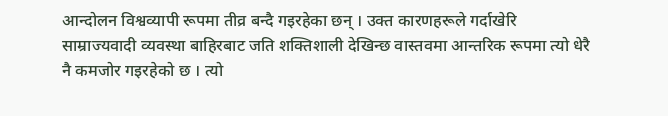आन्दोलन विश्वव्यापी रूपमा तीव्र बन्दै गइरहेका छन् । उक्त कारणहरूले गर्दाखेरि साम्राज्यवादी व्यवस्था बाहिरबाट जति शक्तिशाली देखिन्छ वास्तवमा आन्तरिक रूपमा त्यो धेरै नै कमजोर गइरहेको छ । त्यो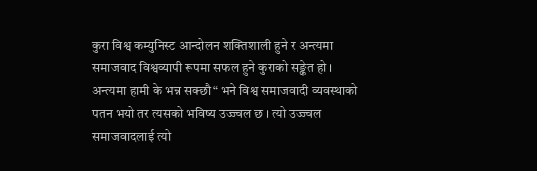कुरा विश्व कम्युनिस्ट आन्दोलन शक्तिशाली हुने र अन्त्यमा समाजवाद विश्वव्यापी रूपमा सफल हुने कुराको सङ्केत हो ।
अन्त्यमा हामी के भन्न सक्छौ“ भने विश्व समाजवादी व्यवस्थाको पतन भयो तर त्यसको भविष्य उज्ज्वल छ । त्यो उज्ज्वल समाजवादलाई त्यो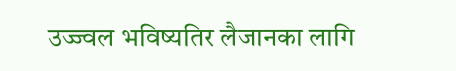उज्ज्वल भविष्यतिर लैजानका लागि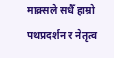माक्र्सले सधैँ हाम्रो पथप्रदर्शन र नेतृत्व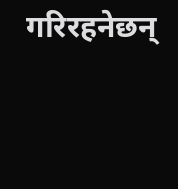गरिरहनेछन्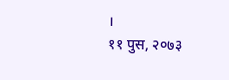।
११ पुस, २०७३